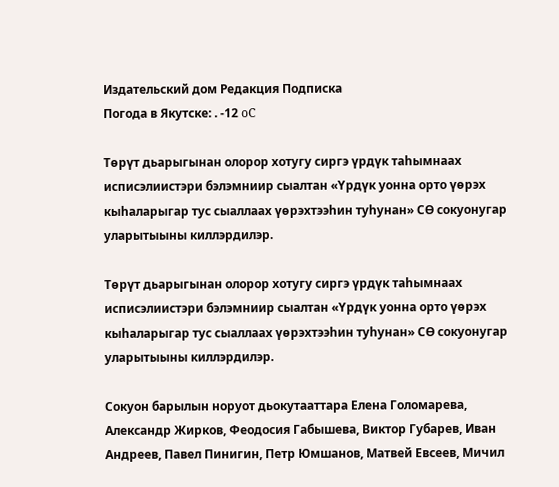Издательский дом Редакция Подписка
Погода в Якутске: . -12 oC

Төрүт дьарыгынан олорор хотугу сиргэ үрдүк таһымнаах исписэлиистэри бэлэмниир сыалтан «Үрдүк уонна орто үөрэх кыһаларыгар тус сыаллаах үөрэхтээһин туһунан» СӨ сокуонугар уларытыыны киллэрдилэр.

Төрүт дьарыгынан олорор хотугу сиргэ үрдүк таһымнаах исписэлиистэри бэлэмниир сыалтан «Үрдүк уонна орто үөрэх кыһаларыгар тус сыаллаах үөрэхтээһин туһунан» СӨ сокуонугар уларытыыны киллэрдилэр.

Сокуон барылын норуот дьокутааттара Елена Голомарева, Александр Жирков, Феодосия Габышева, Виктор Губарев, Иван Андреев, Павел Пинигин, Петр Юмшанов, Матвей Евсеев, Мичил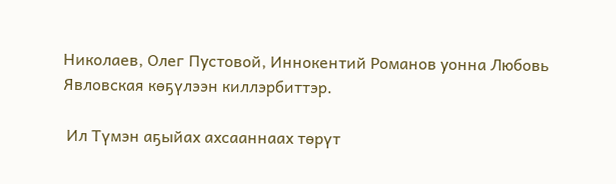Николаев, Олег Пустовой, Иннокентий Романов уонна Любовь Явловская көҕүлээн киллэрбиттэр.

 Ил Түмэн аҕыйах ахсааннаах төрүт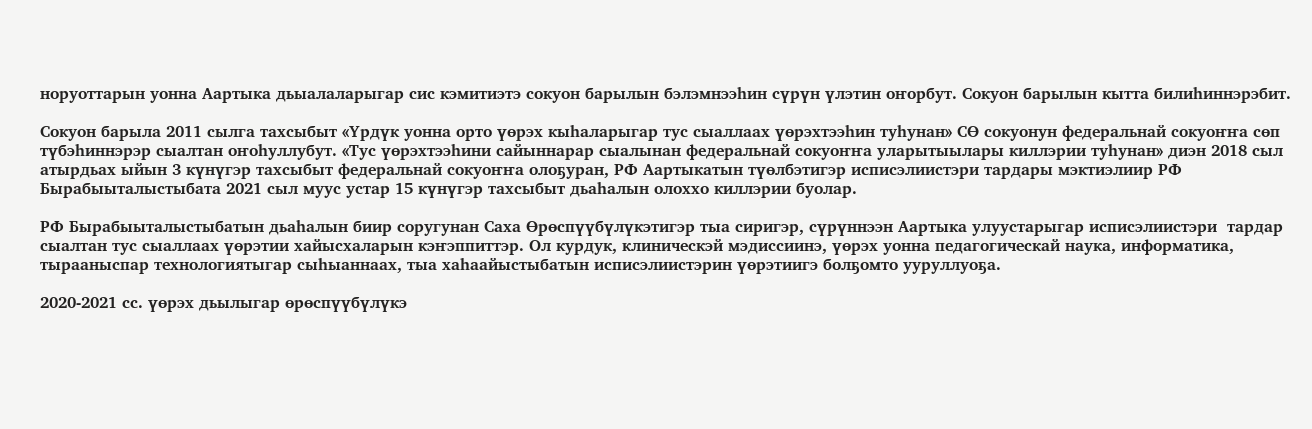норуоттарын уонна Аартыка дьыалаларыгар сис кэмитиэтэ сокуон барылын бэлэмнээһин сүрүн үлэтин оҥорбут. Сокуон барылын кытта билиһиннэрэбит.

Сокуон барыла 2011 сылга тахсыбыт «Үрдүк уонна орто үөрэх кыһаларыгар тус сыаллаах үөрэхтээһин туһунан» СӨ сокуонун федеральнай сокуоҥҥа сөп түбэһиннэрэр сыалтан оҥоһуллубут. «Тус үөрэхтээһини сайыннарар сыалынан федеральнай сокуоҥҥа уларытыылары киллэрии туһунан» диэн 2018 сыл атырдьах ыйын 3 күнүгэр тахсыбыт федеральнай сокуоҥҥа олоҕуран, РФ Аартыкатын түөлбэтигэр исписэлиистэри тардары мэктиэлиир РФ Бырабыыталыстыбата 2021 сыл муус устар 15 күнүгэр тахсыбыт дьаһалын олоххо киллэрии буолар.

РФ Бырабыыталыстыбатын дьаһалын биир соругунан Саха Өрөспүүбүлүкэтигэр тыа сиригэр, сүрүннээн Аартыка улуустарыгар исписэлиистэри  тардар сыалтан тус сыаллаах үөрэтии хайысхаларын кэҥэппиттэр. Ол курдук, клиническэй мэдиссиинэ, үөрэх уонна педагогическай наука, информатика, тырааныспар технологиятыгар сыһыаннаах, тыа хаһаайыстыбатын исписэлиистэрин үөрэтиигэ болҕомто ууруллуоҕа.

2020-2021 сс. үөрэх дьылыгар өрөспүүбүлүкэ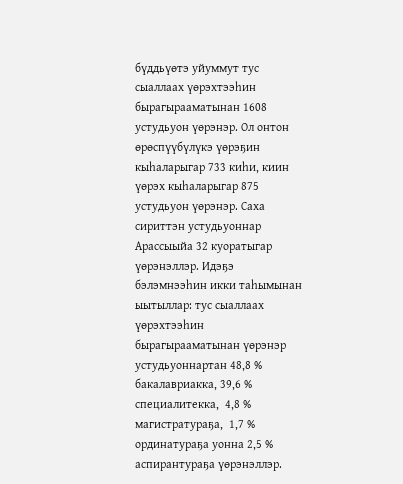бүддьүөтэ уйуммут тус сыаллаах үөрэхтээһин бырагырааматынан 1608 устудьуон үөрэнэр. Ол онтон өрөспүүбүлүкэ үөрэҕин кыһаларыгар 733 киһи, киин үөрэх кыһаларыгар 875 устудьуон үөрэнэр. Саха сириттэн устудьуоннар Арассыыйа 32 куоратыгар үөрэнэллэр. Идэҕэ бэлэмнээһин икки таһымынан ыытыллар: тус сыаллаах үөрэхтээһин бырагырааматынан үөрэнэр устудьуоннартан 48,8 % бакалавриакка, 39,6 % специалитекка,  4,8 % магистратураҕа,  1,7 % ординатураҕа уонна 2,5 % аспирантураҕа үөрэнэллэр.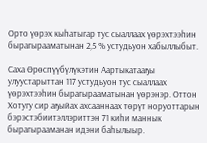Орто үөрэх кыһатыгар тус сыаллаах үөрэхтээһин бырагырааматынан 2,5 % устудьуон хабыллыбыт.

Саха Өрөспүүбүлүкэтин Аартыкатааҕы улуустарыттан 117 устудьуон тус сыаллаах үөрэхтээһин бырагырааматынан үөрэнэр. Оттон Хотугу сир аҕыйах ахсааннаах төрүт норуоттарын бэрэстэбиитэллэриттэн 71 киһи маннык бырагырааманан идэни баһылыыр.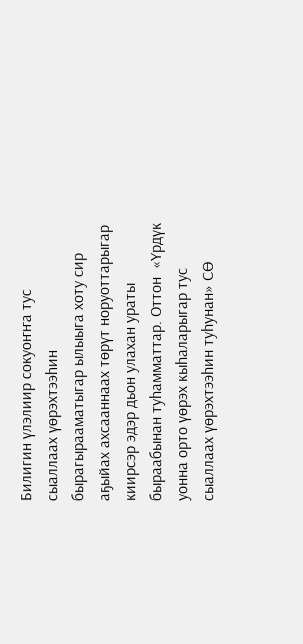Билигин үлэлиир сокуоҥҥа тус сыаллаах үөрэхтээһин бырагырааматыгар ылыыга хоту сир аҕыйах ахсааннаах төрүт норуоттарыгар киирсэр эдэр дьон улахан ураты быраабынан туһамматтар. Оттон  «Үрдүк уонна орто үөрэх кыһаларыгар тус сыаллаах үөрэхтээһин туһунан» СӨ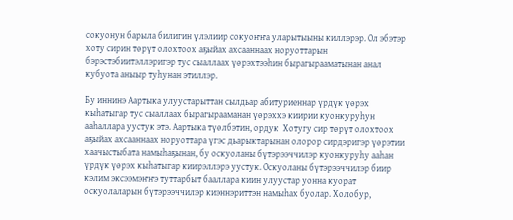сокуонун барыла билигин үлэлиир сокуоҥҥа уларытыыны киллэрэр. Ол эбэтэр хоту сирин төрүт олохтоох аҕыйах ахсааннаах норуоттарын бэрэстэбиитэллэригэр тус сыаллаах үөрэхтээһин бырагырааматынан анал кубуота аныыр туһунан этиллэр.

Бу иннинэ Аартыка улуустарыттан сылдьар абитуриеннар үрдүк үөрэх кыһатыгар тус сыаллаах бырагырааманан үөрэххэ киирии куонкуруһун ааһаллара уустук этэ. Аартыка түөлбэтин, ордук  Хотугу сир төрүт олохтоох аҕыйах ахсааннаах норуоттара үгэс дьарыктарынан олорор сирдэригэр үөрэтии хаачыстыбата намыһаҕынан, бу оскуоланы бүтэрээччилэр куонкуруһу ааһан үрдүк үөрэх кыһатыгар киирэллэрэ уустук. Оскуоланы бүтэрээччилэр биир кэлим эксээмэҥҥэ туттарбыт бааллара киин улуустар уонна куорат оскуолаларын бүтэрээччилэр киэннэриттэн намыһах буолар. Холобур,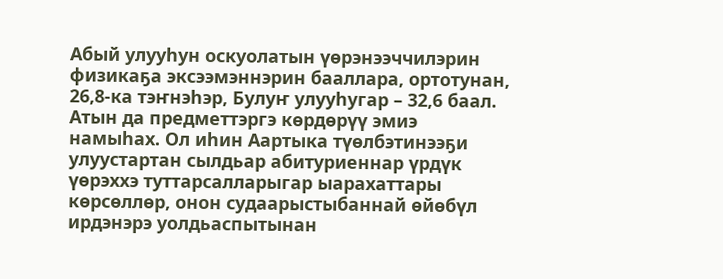Абый улууһун оскуолатын үөрэнээччилэрин физикаҕа эксээмэннэрин бааллара, ортотунан,  26,8-ка тэҥнэһэр, Булуҥ улууһугар – 32,6 баал. Атын да предметтэргэ көрдөрүү эмиэ намыһах. Ол иһин Аартыка түөлбэтинээҕи улуустартан сылдьар абитуриеннар үрдүк үөрэххэ туттарсалларыгар ыарахаттары көрсөллөр, онон судаарыстыбаннай өйөбүл ирдэнэрэ уолдьаспытынан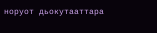норуот дьокутааттара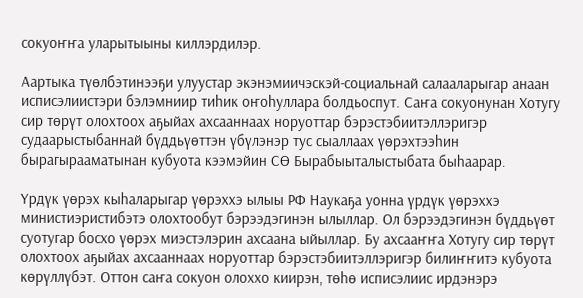сокуоҥҥа уларытыыны киллэрдилэр.

Аартыка түөлбэтинээҕи улуустар экэнэмиичэскэй-социальнай салааларыгар анаан исписэлиистэри бэлэмниир тиһик оҥоһуллара болдьоспут. Саҥа сокуонунан Хотугу сир төрүт олохтоох аҕыйах ахсааннаах норуоттар бэрэстэбиитэллэригэр судаарыстыбаннай бүддьүөттэн үбүлэнэр тус сыаллаах үөрэхтээһин бырагырааматынан кубуота кээмэйин СӨ Бырабыыталыстыбата быһаарар.

Үрдүк үөрэх кыһаларыгар үөрэххэ ылыы РФ Наукаҕа уонна үрдүк үөрэххэ министиэристибэтэ олохтообут бэрээдэгинэн ылыллар. Ол бэрээдэгинэн бүддьүөт суотугар босхо үөрэх миэстэлэрин ахсаана ыйыллар. Бу ахсааҥҥа Хотугу сир төрүт олохтоох аҕыйах ахсааннаах норуоттар бэрэстэбиитэллэригэр билиҥҥитэ кубуота көрүллүбэт. Оттон саҥа сокуон олоххо киирэн, төһө исписэлиис ирдэнэрэ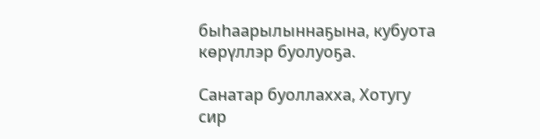быһаарылыннаҕына, кубуота көрүллэр буолуоҕа.

Санатар буоллахха, Хотугу сир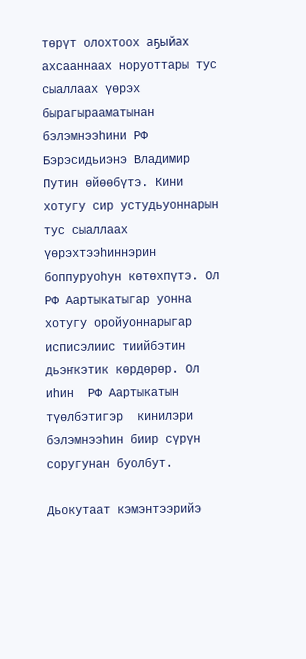төрүт олохтоох аҕыйах ахсааннаах норуоттары тус сыаллаах үөрэх бырагырааматынан бэлэмнээһини РФ Бэрэсидьиэнэ Владимир Путин өйөөбүтэ. Кини хотугу сир устудьуоннарын тус сыаллаах үөрэхтээһиннэрин боппуруоһун көтөхпүтэ. Ол РФ Аартыкатыгар уонна хотугу оройуоннарыгар исписэлиис тиийбэтин дьэҥкэтик көрдөрөр. Ол иһин  РФ Аартыкатын түөлбэтигэр  кинилэри бэлэмнээһин биир сүрүн соругунан буолбут.

Дьокутаат кэмэнтээрийэ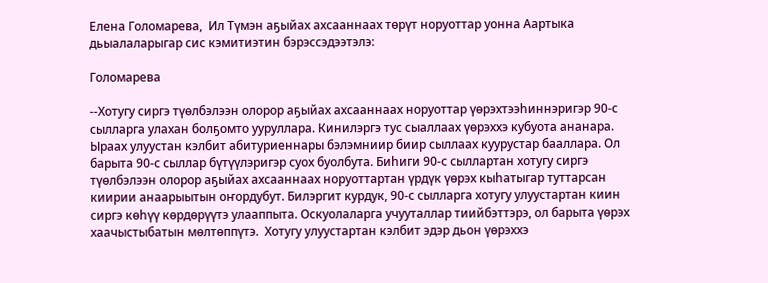Елена Голомарева,  Ил Түмэн аҕыйах ахсааннаах төрүт норуоттар уонна Аартыка дьыалаларыгар сис кэмитиэтин бэрэссэдээтэлэ:

Голомарева

--Хотугу сиргэ түөлбэлээн олорор аҕыйах ахсааннаах норуоттар үөрэхтээһиннэригэр 90-с сылларга улахан болҕомто ууруллара. Кинилэргэ тус сыаллаах үөрэххэ кубуота ананара. Ыраах улуустан кэлбит абитуриеннары бэлэмниир биир сыллаах куурустар бааллара. Ол барыта 90-с сыллар бүтүүлэригэр суох буолбута. Биһиги 90-с сыллартан хотугу сиргэ түөлбэлээн олорор аҕыйах ахсааннаах норуоттартан үрдүк үөрэх кыһатыгар туттарсан киирии анаарыытын оҥордубут. Билэргит курдук, 90-с сылларга хотугу улуустартан киин сиргэ көһүү көрдөрүүтэ улааппыта. Оскуолаларга учууталлар тиийбэттэрэ, ол барыта үөрэх хаачыстыбатын мөлтөппүтэ.  Хотугу улуустартан кэлбит эдэр дьон үөрэххэ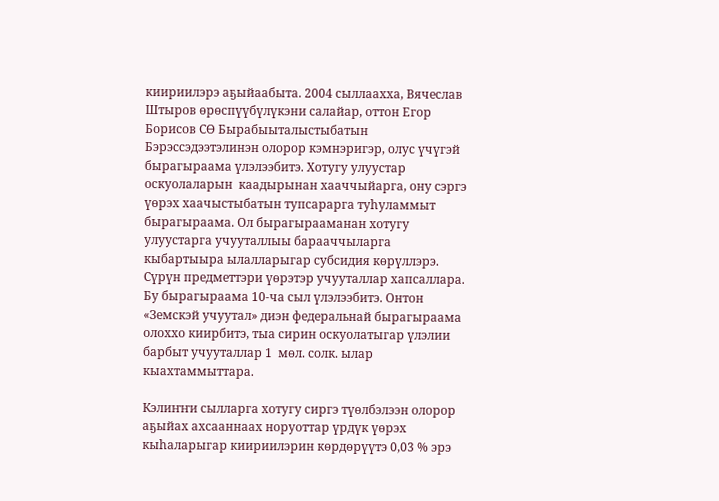киириилэрэ аҕыйаабыта. 2004 сыллаахха, Вячеслав Штыров өрөспүүбүлүкэни салайар, оттон Егор Борисов СӨ Бырабыыталыстыбатын Бэрэссэдээтэлинэн олорор кэмнэригэр, олус үчүгэй бырагыраама үлэлээбитэ. Хотугу улуустар оскуолаларын  каадырынан хааччыйарга, ону сэргэ үөрэх хаачыстыбатын тупсарарга туһуламмыт бырагыраама. Ол бырагырааманан хотугу улуустарга учууталлыы барааччыларга кыбартыыра ылалларыгар субсидия көрүллэрэ. Сүрүн предметтэри үөрэтэр учууталлар хапсаллара. Бу бырагыраама 10-ча сыл үлэлээбитэ. Онтон «Земскэй учуутал» диэн федеральнай бырагыраама олоххо киирбитэ, тыа сирин оскуолатыгар үлэлии барбыт учууталлар 1  мөл. солк. ылар кыахтаммыттара.

Кэлиҥҥи сылларга хотугу сиргэ түөлбэлээн олорор аҕыйах ахсааннаах норуоттар үрдүк үөрэх кыһаларыгар киириилэрин көрдөрүүтэ 0,03 % эрэ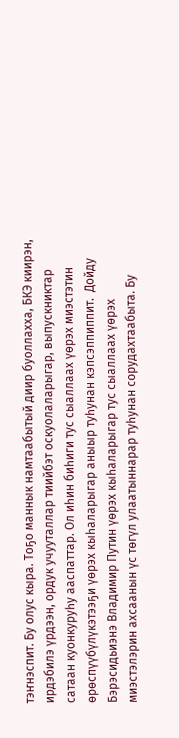тэҥнэспит. Бу олус кыра. Тоҕо маннык намтаабытый диир буоллахха, БКЭ киирэн, ирдэбилэ үрдээн, ордук учууталлар тиийбэт оскуолаларыгар, выпускниктар сатаан куонкуруһу ааспаттар. Ол иһин биһиги тус сыаллаах үөрэх миэстэтин өрөспүүбүлүкэтээҕи үөрэх кыһаларыгар аныыр туһунан кэпсэппиппит.  Дойду Бэрэсидьиэнэ Владимир Путин үөрэх кыһаларыгар тус сыаллаах үөрэх миэстэлэрин ахсаанын үс төгүл улаатыннарар туһунан сорудахтаабыта. Бу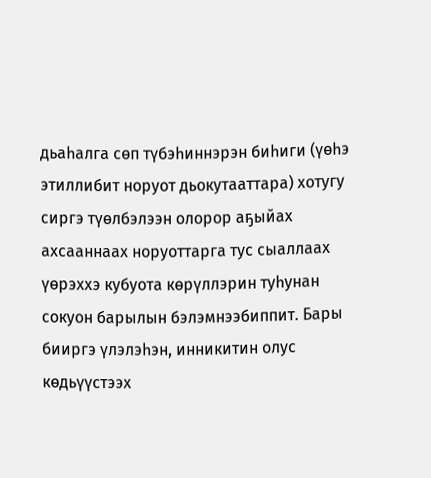дьаһалга сөп түбэһиннэрэн биһиги (үөһэ этиллибит норуот дьокутааттара) хотугу сиргэ түөлбэлээн олорор аҕыйах ахсааннаах норуоттарга тус сыаллаах үөрэххэ кубуота көрүллэрин туһунан сокуон барылын бэлэмнээбиппит. Бары бииргэ үлэлэһэн, инникитин олус көдьүүстээх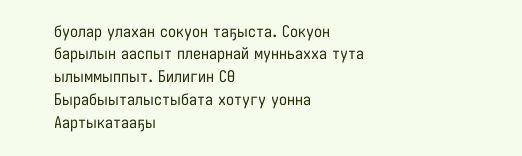буолар улахан сокуон таҕыста. Сокуон барылын ааспыт пленарнай мунньахха тута ылыммыппыт. Билигин СӨ Бырабыыталыстыбата хотугу уонна Аартыкатааҕы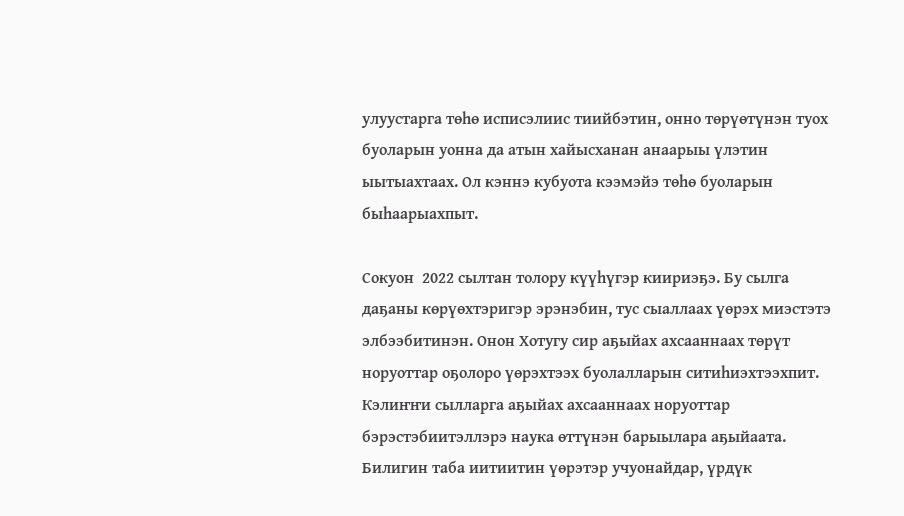улуустарга төһө исписэлиис тиийбэтин, онно төрүөтүнэн туох буоларын уонна да атын хайысханан анаарыы үлэтин ыытыахтаах. Ол кэннэ кубуота кээмэйэ төһө буоларын быһаарыахпыт.

Сокуон  2022 сылтан толору күүһүгэр киириэҕэ. Бу сылга даҕаны көрүөхтэригэр эрэнэбин, тус сыаллаах үөрэх миэстэтэ элбээбитинэн. Онон Хотугу сир аҕыйах ахсааннаах төрүт норуоттар оҕолоро үөрэхтээх буолалларын ситиһиэхтээхпит. Кэлиҥҥи сылларга аҕыйах ахсааннаах норуоттар бэрэстэбиитэллэрэ наука өттүнэн барыылара аҕыйаата. Билигин таба иитиитин үөрэтэр учуонайдар, үрдүк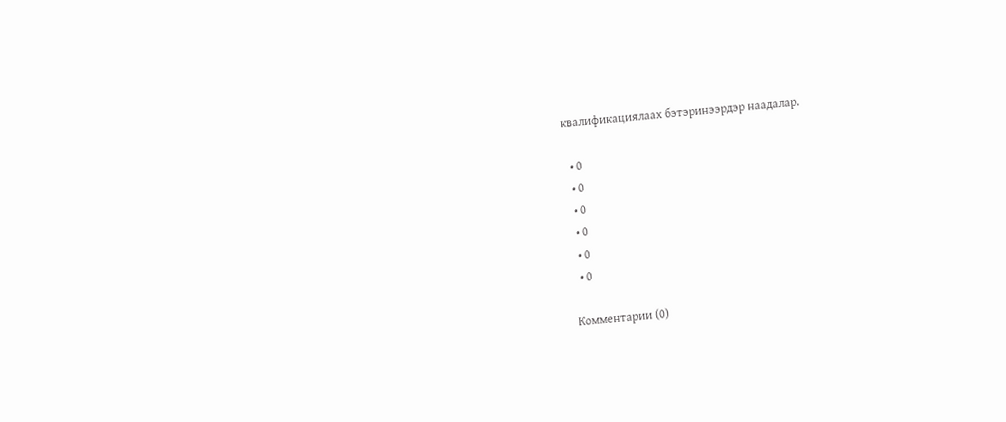квалификациялаах бэтэринээрдэр наадалар.

  • 0
  • 0
  • 0
  • 0
  • 0
  • 0

Комментарии (0)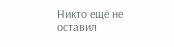Никто ещё не оставил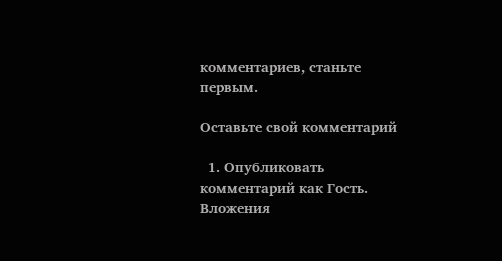комментариев, станьте первым.

Оставьте свой комментарий

  1. Опубликовать комментарий как Гость.
Вложения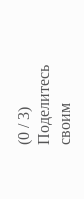(0 / 3)
Поделитесь своим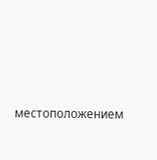местоположением